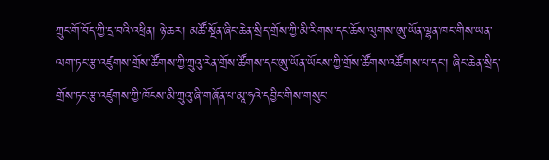ཀྲུང་གོ་བོད་ཀྱི་དྲ་བའི་འཕྲིན། ཉེ་ཆར། མཚོ་སྔོན་ཞིང་ཆེན་སྲིད་གྲོས་ཀྱི་མི་རིགས་དང་ཆོས་ལུགས་ཨུ་ཡོན་ལྷན་ཁང་གིས་ཡན་ལག་ཏང་རྩ་འཛུགས་གྲོས་ཚོགས་ཀྱི་ཀྲུའུ་རེན་གྲོས་ཚོགས་དང་ཨུ་ཡོན་ཡོངས་ཀྱི་གྲོས་ཚོགས་འཚོགས་པ་དང་། ཞིང་ཆེན་སྲིད་གྲོས་ཏང་རྩ་འཛུགས་ཀྱི་ཁོངས་མི་ཀྲུའུ་ཞི་གཞོན་པ་མཱ་ཧའེ་དབྱིང་གིས་གསུང་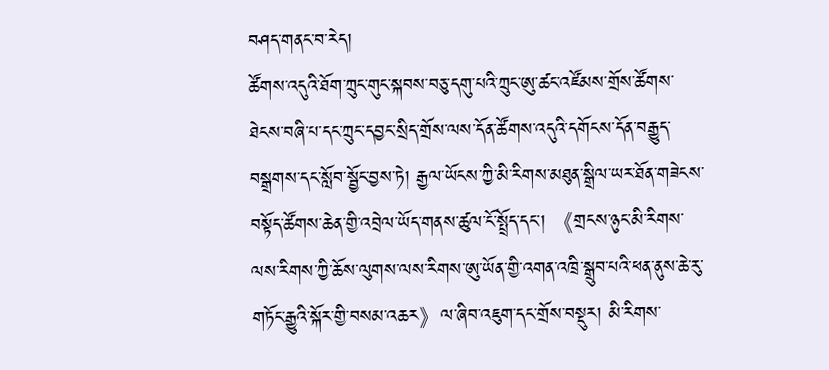བཤད་གནང་བ་རེད།
ཚོགས་འདུའི་ཐོག་ཀྲུང་གུང་སྐབས་བཅུ་དགུ་པའི་ཀྲུང་ཨུ་ཚང་འཛོམས་གྲོས་ཚོགས་ཐེངས་བཞི་པ་དང་ཀྲུང་དབྱང་སྲིད་གྲོས་ལས་དོན་ཚོགས་འདུའི་དགོངས་དོན་བརྒྱུད་བསྒྲགས་དང་སློབ་སྦྱོང་བྱས་ཏེ། རྒྱལ་ཡོངས་ཀྱི་མི་རིགས་མཐུན་སྒྲིལ་ཡར་ཐོན་གཟེངས་བསྟོད་ཚོགས་ཆེན་གྱི་འབྲེལ་ཡོད་གནས་ཚུལ་ངོ་སྤྲོད་དང་། 《གྲངས་ཉུང་མི་རིགས་ལས་རིགས་ཀྱི་ཆོས་ལུགས་ལས་རིགས་ཨུ་ཡོན་གྱི་འགན་འཁྲི་སྒྲུབ་པའི་ཕན་ནུས་ཆེ་རུ་གཏོང་རྒྱུའི་སྐོར་གྱི་བསམ་འཆར》ལ་ཞིབ་འཇུག་དང་གྲོས་བསྡུར། མི་རིགས་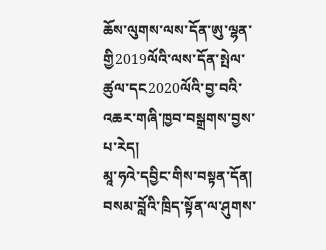ཆོས་ལུགས་ལས་དོན་ཨུ་ལྷན་གྱི2019ལོའི་ལས་དོན་སྤེལ་ཚུལ་དང2020ལོའི་བྱ་བའི་འཆར་གཞི་ཁྱབ་བསྒྲགས་བྱས་པ་རེད།
མཱ་ཧའེ་དབྱིང་གིས་བསྟན་དོན། བསམ་བློའི་ཁྲིད་སྟོན་ལ་ཤུགས་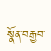སྣོན་བརྒྱབ་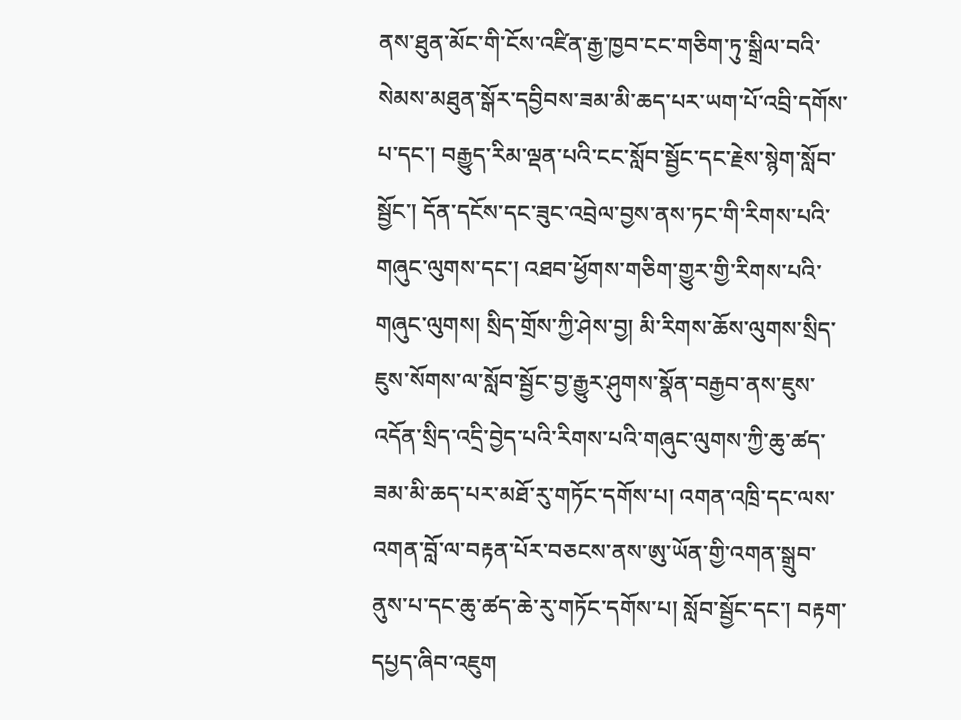ནས་ཐུན་མོང་གི་ངོས་འཛིན་རྒྱ་ཁྱབ་ངང་གཅིག་ཏུ་སྒྲིལ་བའི་སེམས་མཐུན་སྒོར་དབྱིབས་ཟམ་མི་ཆད་པར་ཡག་པོ་འབྲི་དགོས་པ་དང་། བརྒྱུད་རིམ་ལྡན་པའི་ངང་སློབ་སྦྱོང་དང་རྗེས་སྙེག་སློབ་སྦྱོང་། དོན་དངོས་དང་ཟུང་འབྲེལ་བྱས་ནས་ཏང་གི་རིགས་པའི་གཞུང་ལུགས་དང་། འཐབ་ཕྱོགས་གཅིག་གྱུར་གྱི་རིགས་པའི་གཞུང་ལུགས། སྲིད་གྲོས་ཀྱི་ཤེས་བྱ། མི་རིགས་ཆོས་ལུགས་སྲིད་ཇུས་སོགས་ལ་སློབ་སྦྱོང་བྱ་རྒྱུར་ཤུགས་སྣོན་བརྒྱབ་ནས་ཇུས་འདོན་སྲིད་འདྲི་བྱེད་པའི་རིགས་པའི་གཞུང་ལུགས་ཀྱི་ཆུ་ཚད་ཟམ་མི་ཆད་པར་མཐོ་རུ་གཏོང་དགོས་པ། འགན་འཁྲི་དང་ལས་འགན་བློ་ལ་བརྟན་པོར་བཅངས་ནས་ཨུ་ཡོན་གྱི་འགན་སྒྲུབ་ནུས་པ་དང་ཆུ་ཚད་ཆེ་རུ་གཏོང་དགོས་པ། སློབ་སྦྱོང་དང་། བརྟག་དཔྱད་ཞིབ་འཇུག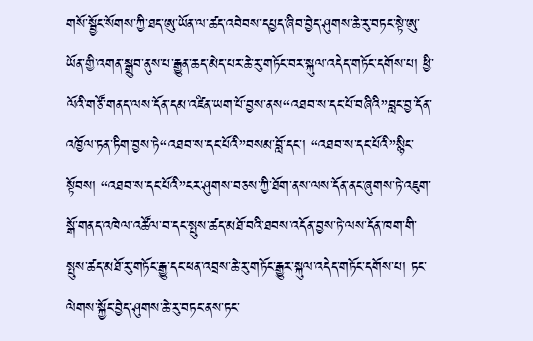གསོ་སྦྱོང་སོགས་ཀྱི་ཐད་ཨུ་ཡོན་ལ་ཚད་འབེབས་དཔྱད་ཞིབ་བྱེད་ཤུགས་ཆེ་རུ་བཏང་སྟེ་ཨུ་ཡོན་གྱི་འགན་སྒྲུབ་ནུས་པ་རྒྱུན་ཆད་མེད་པར་ཆེ་རུ་གཏོང་བར་སྐུལ་འདེད་གཏོང་དགོས་པ། ཕྱི་ལོའི་གཙོ་གནད་ལས་དོན་དམ་འཛིན་ཡག་པོ་བྱས་ནས“འཐབ་ས་དང་པོ་བཞིའི”བླང་བྱ་དོན་འཁྱོལ་ཏན་ཏིག་བྱས་ཏེ“འཐབ་ས་དང་པོའི”བསམ་བློ་དང་། “འཐབ་ས་དང་པོའི”སྙིང་སྟོབས། “འཐབ་ས་དང་པོའི”ངར་ཤུགས་བཅས་ཀྱི་ཐོག་ནས་ལས་དོན་ནང་ཞུགས་ཏེ་འཇུག་སྒོ་གནད་འཁེལ་འཚོལ་བ་དང་སྤུས་ཚད་མཐོ་བའི་ཐབས་འདོན་བྱས་ཏེ་ལས་དོན་ཁག་གི་སྤུས་ཚད་མཐོ་རུ་གཏོང་རྒྱུ་དང་ཕན་འབྲས་ཆེ་རུ་གཏོང་རྒྱུར་སྐུལ་འདེད་གཏོང་དགོས་པ། ཏང་ལེགས་སྐྱོང་བྱེད་ཤུགས་ཆེ་རུ་བཏང་ནས་ཏང་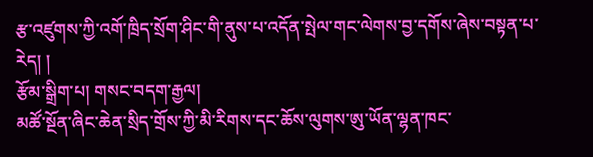རྩ་འཛུགས་ཀྱི་འགོ་ཁྲིད་སྲོག་ཤིང་གི་ནུས་པ་འདོན་སྤེལ་གང་ལེགས་བྱ་དགོས་ཞེས་བསྟན་པ་རེད། །
རྩོམ་སྒྲིག་པ། གསང་བདག་རྒྱལ།
མཚོ་སྔོན་ཞིང་ཆེན་སྲིད་གྲོས་ཀྱི་མི་རིགས་དང་ཆོས་ལུགས་ཨུ་ཡོན་ལྷན་ཁང་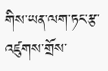གིས་ཡན་ལག་ཏང་རྩ་འཛུགས་གྲོས་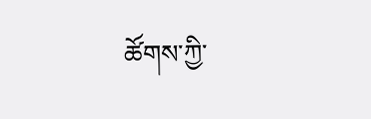ཚོགས་ཀྱི་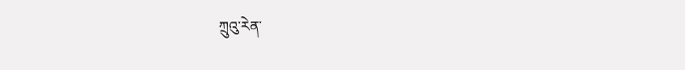ཀྲུའུ་རེན་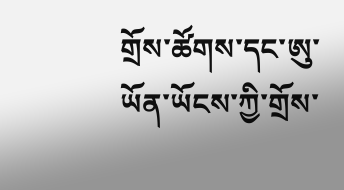གྲོས་ཚོགས་དང་ཨུ་ཡོན་ཡོངས་ཀྱི་གྲོས་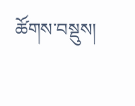ཚོགས་བསྡུས།